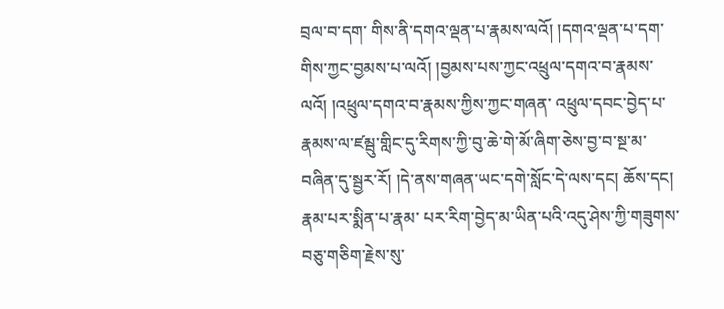བྲལ་བ་དག་ གིས་ནི་དགའ་ལྡན་པ་རྣམས་ལའོ། །དགའ་ལྡན་པ་དག་གིས་ཀྱང་བྱམས་པ་ལའོ། །བྱམས་པས་ཀྱང་འཕྲུལ་དགའ་བ་རྣམས་ལའོ། །འཕྲུལ་དགའ་བ་རྣམས་ཀྱིས་ཀྱང་གཞན་ འཕྲུལ་དབང་བྱེད་པ་རྣམས་ལ་ཛམྦུ་གླིང་དུ་རིགས་ཀྱི་བུ་ཆེ་གེ་མོ་ཞིག་ཅེས་བྱ་བ་སྔ་མ་བཞིན་དུ་སྦྱར་རོ། །དེ་ནས་གཞན་ཡང་དགེ་སློང་དེ་ལས་དང། ཆོས་དང། རྣམ་པར་སྨིན་པ་རྣམ་ པར་རིག་བྱེད་མ་ཡིན་པའི་འདུ་ཤེས་ཀྱི་གཟུགས་བཅུ་གཅིག་རྗེས་སུ་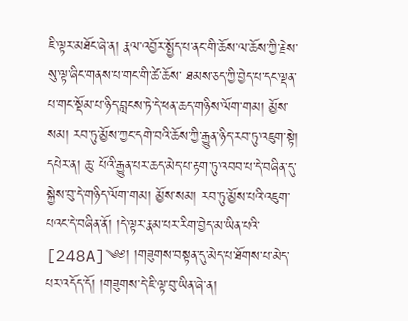ཇི་ལྟར་མཐོང་ཞེ་ན། རྣལ་འབྱོར་སྤྱོད་པ་ནང་གི་ཆོས་ལ་ཆོས་ཀྱི་རྗེས་སུ་ལྟ་ཞིང་གནས་པ་གང་གི་ཚེ་ཆོས་ ཐམས་ཅད་ཀྱི་བྱེད་པ་དང་ལྡན་པ་གང་སྡོམ་པ་ཉིད་བླངས་ཏེ་དེ་ཕན་ཆད་གཉིས་ལོག་གམ། མྱོས་སམ། རབ་ཏུ་མྱོས་ཀྱང་དགེ་བའི་ཆོས་ཀྱི་རྒྱུན་ཉིད་རབ་ཏུ་འཇུག་སྟེ། དཔེར་ན། ཆུ་ པོའི་རྒྱུན་པར་ཆད་མེད་པ་རྟག་ཏུ་འབབ་པ་དེ་བཞིན་དུ་སྐྱེས་བུ་དེ་གཉིད་ལོག་གམ། མྱོས་སམ། རབ་ཏུ་མྱོས་པའི་འཇུག་པའང་དེ་བཞིན་ནོ། །དེ་ལྟར་རྣམ་པར་རིག་བྱེད་མ་ཡིན་པའི་ [248A]༄༅། །གཟུགས་བསྟན་དུ་མེད་པ་ཐོགས་པ་མེད་པར་འདོད་དོ། །གཟུགས་དེ་ཇི་ལྟ་བུ་ཡིན་ཞེ་ན།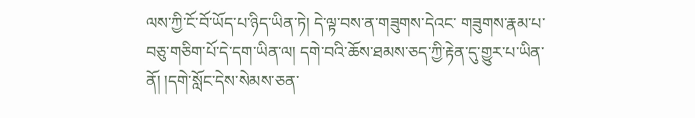ལས་ཀྱི་ངོ་བོ་ཡོད་པ་ཉིད་ཡིན་ཏེ། དེ་ལྟ་བས་ན་གཟུགས་དེའང་ གཟུགས་རྣམ་པ་བཅུ་གཅིག་པོ་དེ་དག་ཡིན་ལ། དགེ་བའི་ཆོས་ཐམས་ཅད་ཀྱི་རྟེན་དུ་གྱུར་པ་ཡིན་ནོ། །དགེ་སློང་དེས་སེམས་ཅན་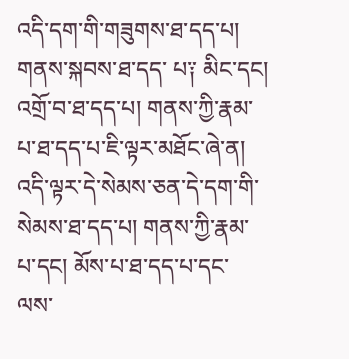འདི་དག་གི་གཟུགས་ཐ་དད་པ། གནས་སྐབས་ཐ་དད་ པ༑ མིང་དང། འགྲོ་བ་ཐ་དད་པ། གནས་ཀྱི་རྣམ་པ་ཐ་དད་པ་ཇི་ལྟར་མཐོང་ཞེ་ན། འདི་ལྟར་དེ་སེམས་ཅན་དེ་དག་གི་སེམས་ཐ་དད་པ། གནས་ཀྱི་རྣམ་པ་དང། མོས་པ་ཐ་དད་པ་དང་ ལས་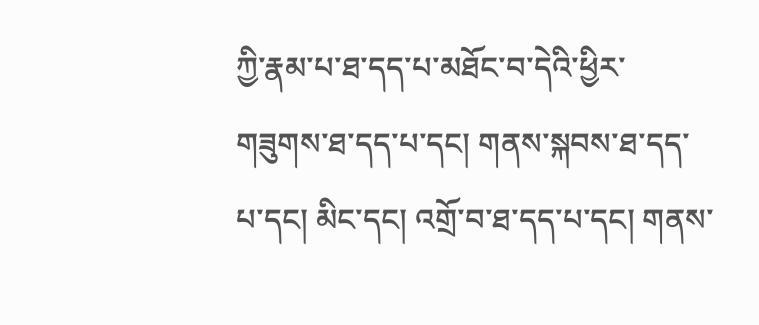ཀྱི་རྣམ་པ་ཐ་དད་པ་མཐོང་བ་དེའི་ཕྱིར་གཟུགས་ཐ་དད་པ་དང། གནས་སྐབས་ཐ་དད་པ་དང། མིང་དང། འགྲོ་བ་ཐ་དད་པ་དང། གནས་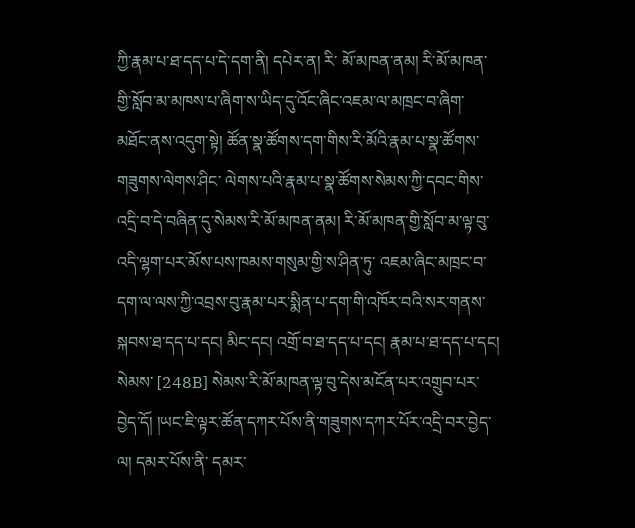ཀྱི་རྣམ་པ་ཐ་དད་པ་དེ་དག་ནི། དཔེར་ན། རི་ མོ་མཁན་ནམ། རི་མོ་མཁན་གྱི་སློབ་མ་མཁས་པ་ཞིག་ས་ཡིད་དུ་འོང་ཞིང་འཇམ་ལ་མཁྲང་བ་ཞིག་མཐོང་ནས་འདུག་སྟེ། ཚོན་སྣ་ཚོགས་དག་གིས་རི་མོའི་རྣམ་པ་སྣ་ཚོགས་གཟུགས་ལེགས་ཤིང་ ལེགས་པའི་རྣམ་པ་སྣ་ཚོགས་སེམས་ཀྱི་དབང་གིས་འདྲི་བ་དེ་བཞིན་དུ་སེམས་རི་མོ་མཁན་ནམ། རི་མོ་མཁན་གྱི་སློབ་མ་ལྟ་བུ་འདི་ལྷག་པར་མོས་པས་ཁམས་གསུམ་གྱི་ས་ཤིན་ཏུ་ འཇམ་ཞིང་མཁྲང་བ་དག་ལ་ལས་ཀྱི་འབྲས་བུ་རྣམ་པར་སྨིན་པ་དག་གི་འཁོར་བའི་སར་གནས་སྐབས་ཐ་དད་པ་དང། མིང་དང། འགྲོ་བ་ཐ་དད་པ་དང། རྣམ་པ་ཐ་དད་པ་དང། སེམས་ [248B] སེམས་རི་མོ་མཁན་ལྟ་བུ་དེས་མངོན་པར་འགྲུབ་པར་བྱེད་དོ། །ཡང་ཇི་ལྟར་ཚོན་དཀར་པོས་ནི་གཟུགས་དཀར་པོར་འདྲི་བར་བྱེད་ལ། དམར་པོས་ནི་ དམར་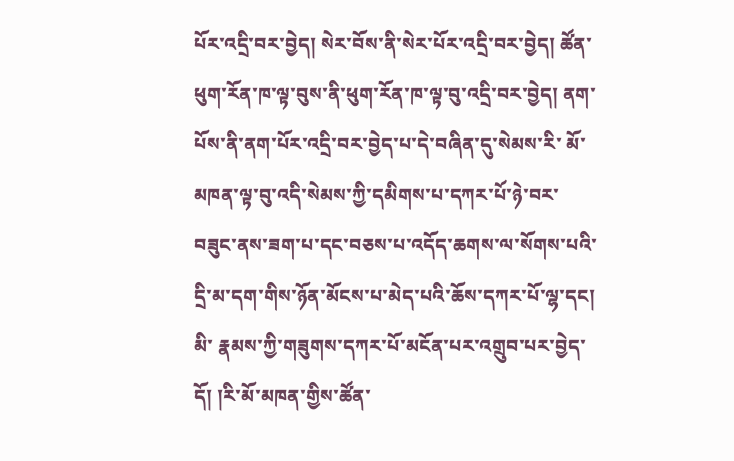པོར་འདྲི་བར་བྱེད། སེར་བོས་ནི་སེར་པོར་འདྲི་བར་བྱེད། ཚོན་ཕུག་རོན་ཁ་ལྟ་བུས་ནི་ཕུག་རོན་ཁ་ལྟ་བུ་འདྲི་བར་བྱེད། ནག་པོས་ནི་ནག་པོར་འདྲི་བར་བྱེད་པ་དེ་བཞིན་དུ་སེམས་རི་ མོ་མཁན་ལྟ་བུ་འདི་སེམས་ཀྱི་དམིགས་པ་དཀར་པོ་ཉེ་བར་བཟུང་ནས་ཟག་པ་དང་བཅས་པ་འདོད་ཆགས་ལ་སོགས་པའི་དྲི་མ་དག་གིས་ཉོན་མོངས་པ་མེད་པའི་ཆོས་དཀར་པོ་ལྷ་དང། མི་ རྣམས་ཀྱི་གཟུགས་དཀར་པོ་མངོན་པར་འགྲུབ་པར་བྱེད་དོ། །རི་མོ་མཁན་གྱིས་ཚོན་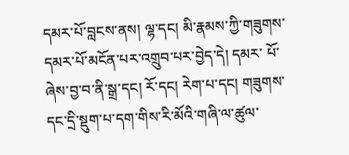དམར་པོ་བླངས་ནས། ལྷ་དང། མི་རྣམས་ཀྱི་གཟུགས་དམར་པོ་མངོན་པར་འགྲུབ་པར་བྱེད་དེ། དམར་ པོ་ཞེས་བྱ་བ་ནི་སྒྲ་དང། རོ་དང། རེག་པ་དང། གཟུགས་དང་དྲི་སྡུག་པ་དག་གིས་རི་མོའི་གཞི་ལ་ཚུལ་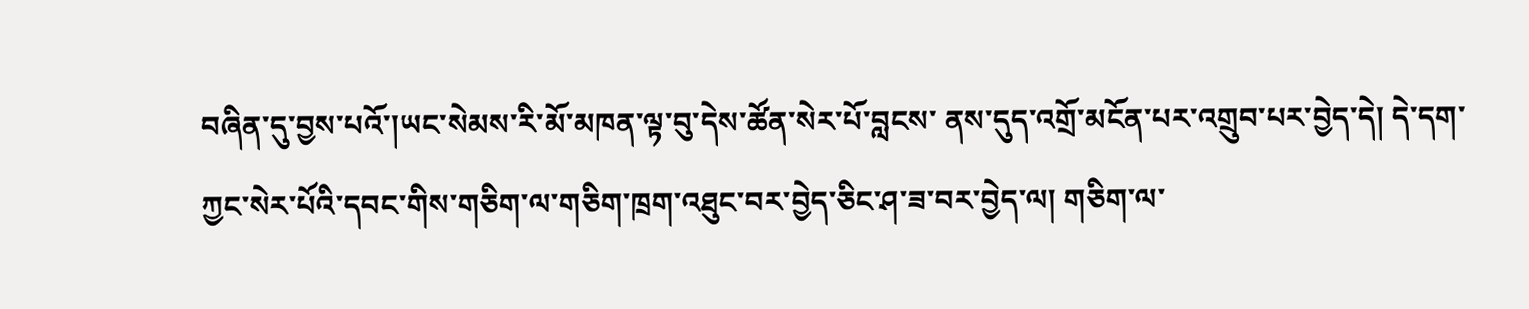བཞིན་དུ་བྱས་པའོ་།ཡང་སེམས་རི་མོ་མཁན་ལྟ་བུ་དེས་ཚོན་སེར་པོ་བླངས་ ནས་དུད་འགྲོ་མངོན་པར་འགྲུབ་པར་བྱེད་དེ། དེ་དག་ཀྱང་སེར་པོའི་དབང་གིས་གཅིག་ལ་གཅིག་ཁྲག་འཐུང་བར་བྱེད་ཅིང་ཤ་ཟ་བར་བྱེད་ལ། གཅིག་ལ་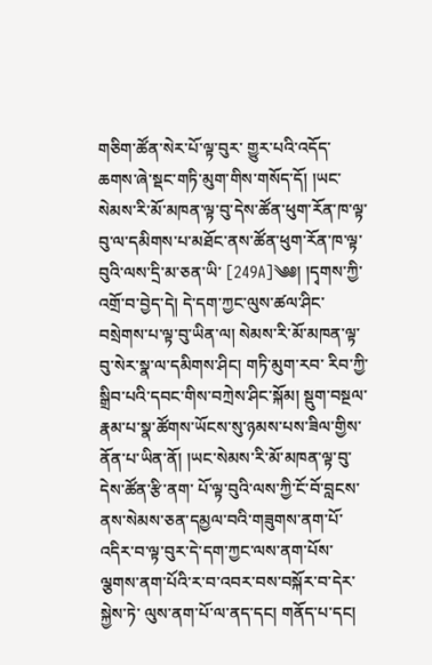གཅིག་ཚོན་སེར་པོ་ལྟ་བུར་ གྱུར་པའི་འདོད་ཆགས་ཞེ་སྡང་གཏི་མུག་གིས་གསོད་དོ། །ཡང་སེམས་རི་མོ་མཁན་ལྟ་བུ་དེས་ཚོན་ཕུག་རོན་ཁ་ལྟ་བུ་ལ་དམིགས་པ་མཐོང་ནས་ཚོན་ཕུག་རོན་ཁ་ལྟ་བུའི་ལས་དྲི་མ་ཅན་ཡི་ [249A]༄༅། །དྭགས་ཀྱི་འགྲོ་བ་བྱེད་དེ། དེ་དག་ཀྱང་ལུས་ཚལ་ཤིང་བསྲེགས་པ་ལྟ་བུ་ཡིན་ལ། སེམས་རི་མོ་མཁན་ལྟ་བུ་སེར་སྣ་ལ་དམིགས་ཤིང། གཏི་མུག་རབ་ རིབ་ཀྱི་སྒྲིབ་པའི་དབང་གིས་བཀྲེས་ཤིང་སྐོམ། སྡུག་བསྔལ་རྣམ་པ་སྣ་ཚོགས་ཡོངས་སུ་ཉམས་པས་ཟིལ་གྱིས་ནོན་པ་ཡིན་ནོ། །ཡང་སེམས་རི་མོ་མཁན་ལྟ་བུ་དེས་ཚོན་རྩི་ནག་ པོ་ལྟ་བུའི་ལས་ཀྱི་ངོ་བོ་བླངས་ནས་སེམས་ཅན་དམྱལ་བའི་གཟུགས་ནག་པོ་འདིར་བ་ལྟ་བུར་དེ་དག་ཀྱང་ལས་ནག་པོས་ལྕགས་ནག་པོའི་ར་བ་འབར་བས་བསྐོར་བ་དེར་སྐྱེས་ཏེ་ ལུས་ནག་པོ་ལ་ནད་དང། གནོད་པ་དང།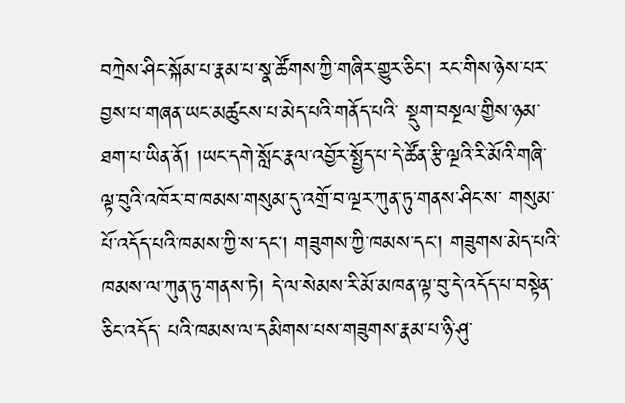བཀྲེས་ཤིང་སྐོམ་པ་རྣམ་པ་སྣ་ཚོགས་ཀྱི་གཞིར་གྱུར་ཅིང། རང་གིས་ཉེས་པར་བྱས་པ་གཞན་ཡང་མཚུངས་པ་མེད་པའི་གནོད་པའི་ སྡུག་བསྔལ་གྱིས་ཉམ་ཐག་པ་ཡིན་ནོ། །ཡང་དགེ་སློང་རྣལ་འབྱོར་སྤྱོད་པ་དེ་ཚོན་རྩི་ལྔའི་རི་མོའི་གཞི་ལྟ་བུའི་འཁོར་བ་ཁམས་གསུམ་དུ་འགྲོ་བ་ལྔར་ཀུན་ཏུ་གནས་ཤིང་ས་ གསུམ་པོ་འདོད་པའི་ཁམས་ཀྱི་ས་དང། གཟུགས་ཀྱི་ཁམས་དང། གཟུགས་མེད་པའི་ཁམས་ལ་ཀུན་ཏུ་གནས་ཏེ། དེ་ལ་སེམས་རི་མོ་མཁན་ལྟ་བུ་དེ་འདོད་པ་བསྟེན་ཅིང་འདོད་ པའི་ཁམས་ལ་དམིགས་པས་གཟུགས་རྣམ་པ་ཉི་ཤུ་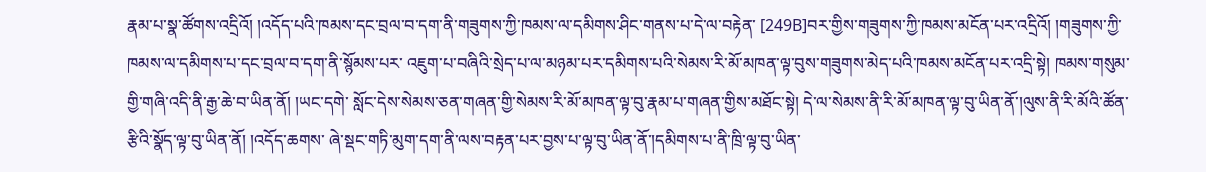རྣམ་པ་སྣ་ཚོགས་འདྲིའོ། །འདོད་པའི་ཁམས་དང་བྲལ་བ་དག་ནི་གཟུགས་ཀྱི་ཁམས་ལ་དམིགས་ཤིང་གནས་པ་དེ་ལ་བརྟེན་ [249B]བར་གྱིས་གཟུགས་ཀྱི་ཁམས་མངོན་པར་འདྲིའོ། །གཟུགས་ཀྱི་ཁམས་ལ་དམིགས་པ་དང་བྲལ་བ་དག་ནི་སྙོམས་པར་ འཇུག་པ་བཞིའི་སྲེད་པ་ལ་མཉམ་པར་དམིགས་པའི་སེམས་རི་མོ་མཁན་ལྟ་བུས་གཟུགས་མེད་པའི་ཁམས་མངོན་པར་འདྲི་སྟེ། ཁམས་གསུམ་གྱི་གཞི་འདི་ནི་རྒྱ་ཆེ་བ་ཡིན་ནོ། །ཡང་དགེ་ སློང་དེས་སེམས་ཅན་གཞན་གྱི་སེམས་རི་མོ་མཁན་ལྟ་བུ་རྣམ་པ་གཞན་གྱིས་མཐོང་སྟེ། དེ་ལ་སེམས་ནི་རི་མོ་མཁན་ལྟ་བུ་ཡིན་ནོ་།ལུས་ནི་རི་མོའི་ཚོན་རྩིའི་སྣོད་ལྟ་བུ་ཡིན་ནོ། །འདོད་ཆགས་ ཞེ་སྡང་གཏི་མུག་དག་ནི་ལས་བརྟན་པར་བྱས་པ་ལྟ་བུ་ཡིན་ནོ་།དམིགས་པ་ནི་ཁྲི་ལྟ་བུ་ཡིན་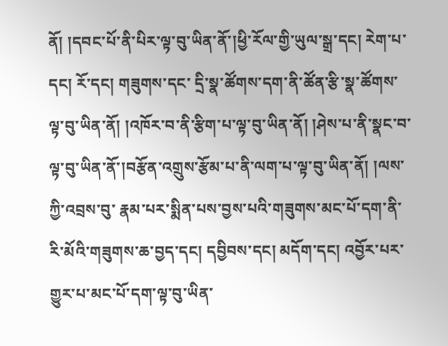ནོ། །དབང་པོ་ནི་པིར་ལྟ་བུ་ཡིན་ནོ་།ཕྱི་རོལ་གྱི་ཡུལ་སྒྲ་དང། རེག་པ་དང། རོ་དང། གཟུགས་དང་ དྲི་སྣ་ཚོགས་དག་ནི་ཚོན་རྩི་སྣ་ཚོགས་ལྟ་བུ་ཡིན་ནོ། །འཁོར་བ་ནི་རྩིག་པ་ལྟ་བུ་ཡིན་ནོ། །ཤེས་པ་ནི་སྣང་བ་ལྟ་བུ་ཡིན་ནོ་།བརྩོན་འགྲུས་རྩོམ་པ་ནི་ལག་པ་ལྟ་བུ་ཡིན་ནོ། །ལས་ཀྱི་འབྲས་བུ་ རྣམ་པར་སྨིན་པས་བྱས་པའི་གཟུགས་མང་པོ་དག་ནི་རི་མོའི་གཟུགས་ཆ་བྱད་དང། དབྱིབས་དང། མདོག་དང། འབྱོར་པར་གྱུར་པ་མང་པོ་དག་ལྟ་བུ་ཡིན་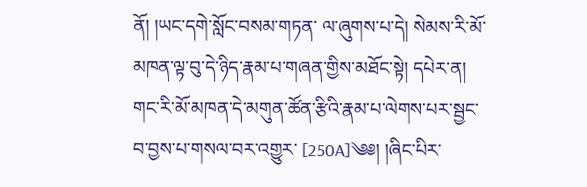ནོ། །ཡང་དགེ་སློང་བསམ་གཏན་ ལ་ཞུགས་པ་དེ། སེམས་རི་མོ་མཁན་ལྟ་བུ་དེ་ཉིད་རྣམ་པ་གཞན་གྱིས་མཐོང་སྟེ། དཔེར་ན། གང་རི་མོ་མཁན་དེ་མགུན་ཚོན་རྩིའི་རྣམ་པ་ལེགས་པར་སྦྱང་བ་བྱས་པ་གསལ་བར་འགྱུར་ [250A]༄༅། །ཞིང་པིར་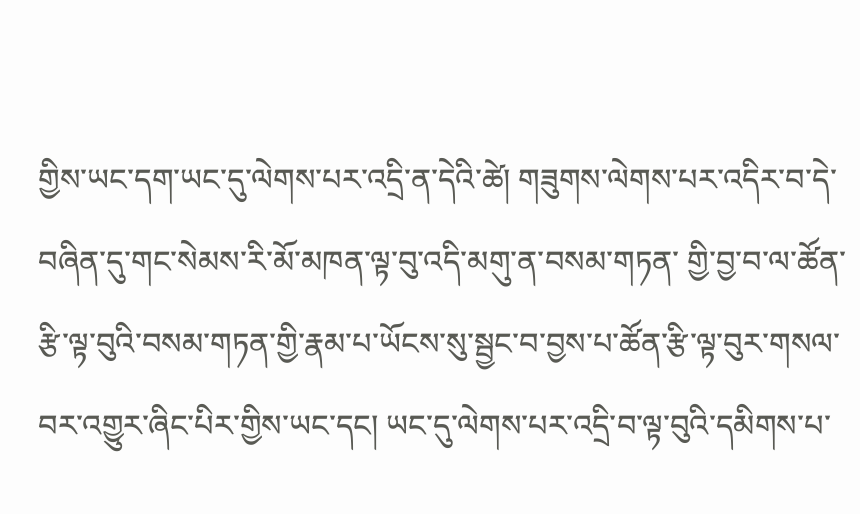གྱིས་ཡང་དག་ཡང་དུ་ལེགས་པར་འདྲི་ན་དེའི་ཚེ། གཟུགས་ལེགས་པར་འདིར་བ་དེ་བཞིན་དུ་གང་སེམས་རི་མོ་མཁན་ལྟ་བུ་འདི་མགུ་ན་བསམ་གཏན་ གྱི་བྱ་བ་ལ་ཚོན་རྩི་ལྟ་བུའི་བསམ་གཏན་གྱི་རྣམ་པ་ཡོངས་སུ་སྦྱང་བ་བྱས་པ་ཚོན་རྩི་ལྟ་བུར་གསལ་བར་འགྱུར་ཞིང་པིར་གྱིས་ཡང་དང། ཡང་དུ་ལེགས་པར་འདྲི་བ་ལྟ་བུའི་དམིགས་པ་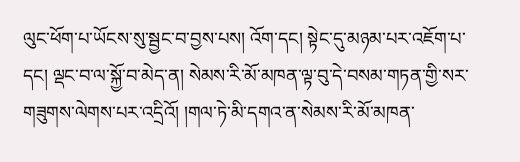ལུང་ཕོག་པ་ཡོངས་སུ་སྦྱང་བ་བྱས་པས། འོག་དང། སྟེང་དུ་མཉམ་པར་འཇོག་པ་དང། ལྡང་བ་ལ་སྐྱོ་བ་མེད་ན། སེམས་རི་མོ་མཁན་ལྟ་བུ་དེ་བསམ་གཏན་གྱི་སར་ གཟུགས་ལེགས་པར་འདྲིའོ། །གལ་ཏེ་མི་དགའ་ན་སེམས་རི་མོ་མཁན་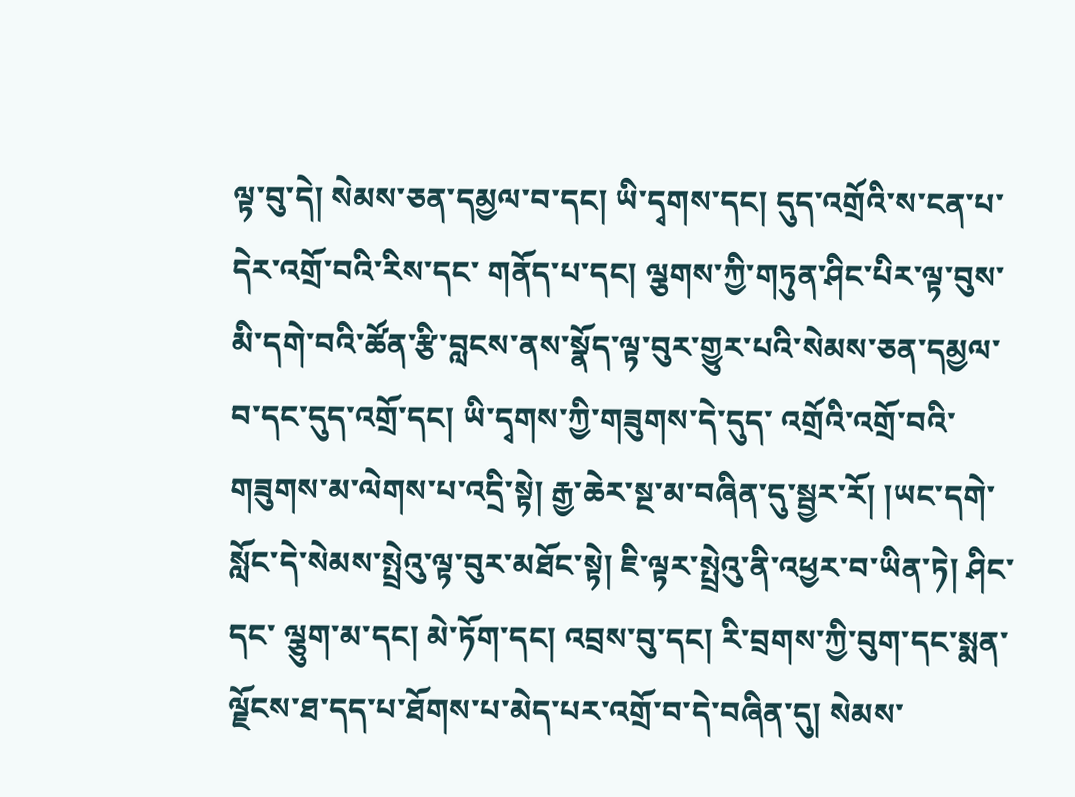ལྟ་བུ་དེ། སེམས་ཅན་དམྱལ་བ་དང། ཡི་དྭགས་དང། དུད་འགྲོའི་ས་ངན་པ་དེར་འགྲོ་བའི་རིས་དང་ གནོད་པ་དང། ལྕགས་ཀྱི་གཏུན་ཤིང་པིར་ལྟ་བུས་མི་དགེ་བའི་ཚོན་རྩི་བླངས་ནས་སྣོད་ལྟ་བུར་གྱུར་པའི་སེམས་ཅན་དམྱལ་བ་དང་དུད་འགྲོ་དང། ཡི་དྭགས་ཀྱི་གཟུགས་དེ་དུད་ འགྲོའི་འགྲོ་བའི་གཟུགས་མ་ལེགས་པ་འདྲི་སྟེ། རྒྱ་ཆེར་སྔ་མ་བཞིན་དུ་སྦྱར་རོ། །ཡང་དགེ་སློང་དེ་སེམས་སྤྲེའུ་ལྟ་བུར་མཐོང་སྟེ། ཇི་ལྟར་སྤྲེའུ་ནི་འཕྱར་བ་ཡིན་ཏེ། ཤིང་དང་ ལྕུག་མ་དང། མེ་ཏོག་དང། འབྲས་བུ་དང། རི་བྲགས་ཀྱི་བུག་དང་སྨན་ལྗོངས་ཐ་དད་པ་ཐོགས་པ་མེད་པར་འགྲོ་བ་དེ་བཞིན་དུ། སེམས་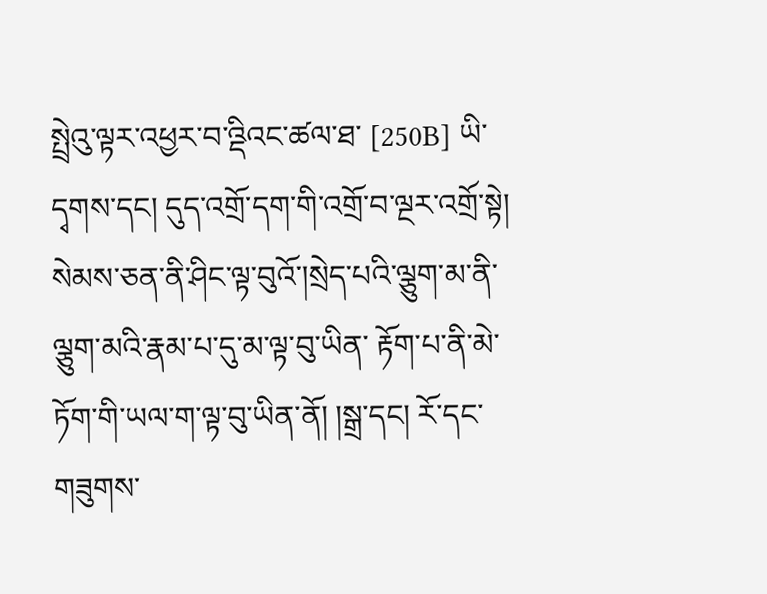སྤྲེའུ་ལྟར་འཕྱར་བ་འྡིའང་ཚལ་ཐ་ [250B] ཡི་དྭགས་དང། དུད་འགྲོ་དག་གི་འགྲོ་བ་ལྔར་འགྲོ་སྟེ། སེམས་ཅན་ནི་ཤིང་ལྟ་བུའོ་།སྲེད་པའི་ལྕུག་མ་ནི་ལྕུག་མའི་རྣམ་པ་དུ་མ་ལྟ་བུ་ཡིན་ རྟོག་པ་ནི་མེ་ཏོག་གི་ཡལ་ག་ལྟ་བུ་ཡིན་ནོ། །སྒྲ་དང། རོ་དང་གཟུགས་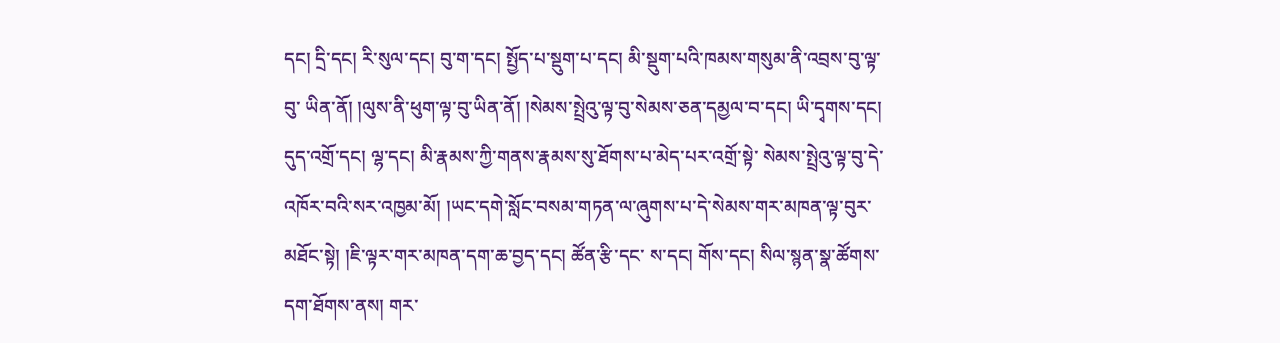དང། དྲི་དང། རི་སུལ་དང། བུ་ག་དང། སྤྱོད་པ་སྡུག་པ་དང། མི་སྡུག་པའི་ཁམས་གསུམ་ནི་འབྲས་བུ་ལྟ་བུ་ ཡིན་ནོ། །ལུས་ནི་ཕུག་ལྟ་བུ་ཡིན་ནོ། །སེམས་སྤྲེའུ་ལྟ་བུ་སེམས་ཅན་དམྱལ་བ་དང། ཡི་དྭགས་དང། དུད་འགྲོ་དང། ལྷ་དང། མི་རྣམས་ཀྱི་གནས་རྣམས་སུ་ཐོགས་པ་མེད་པར་འགྲོ་སྟེ་ སེམས་སྤྲེའུ་ལྟ་བུ་དེ་འཁོར་བའི་སར་འཁྱམ་མོ། །ཡང་དགེ་སློང་བསམ་གཏན་ལ་ཞུགས་པ་དེ་སེམས་གར་མཁན་ལྟ་བུར་མཐོང་སྟེ། །ཇི་ལྟར་གར་མཁན་དག་ཆ་བྱད་དང། ཚོན་རྩི་དང་ ས་དང། གོས་དང། སིལ་སྙན་སྣ་ཚོགས་དག་ཐོགས་ནས། གར་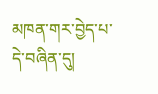མཁན་གར་བྱེད་པ་དེ་བཞིན་དུ།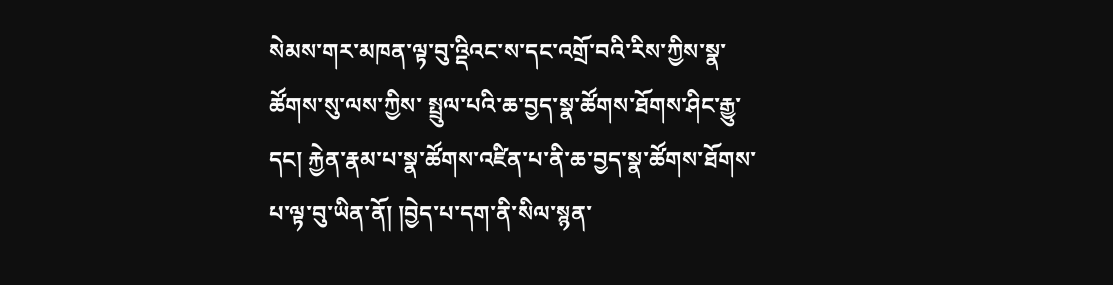སེམས་གར་མཁན་ལྟ་བུ་འྡིའང་ས་དང་འགྲོ་བའི་རིས་ཀྱིས་སྣ་ཚོགས་སུ་ལས་ཀྱིས་ སྤྲུལ་པའི་ཆ་བྱད་སྣ་ཚོགས་ཐོགས་ཤིང་རྒྱུ་དང། རྐྱེན་རྣམ་པ་སྣ་ཚོགས་འཛིན་པ་ནི་ཆ་བྱད་སྣ་ཚོགས་ཐོགས་པ་ལྟ་བུ་ཡིན་ནོ། །བྱེད་པ་དག་ནི་སིལ་སྙན་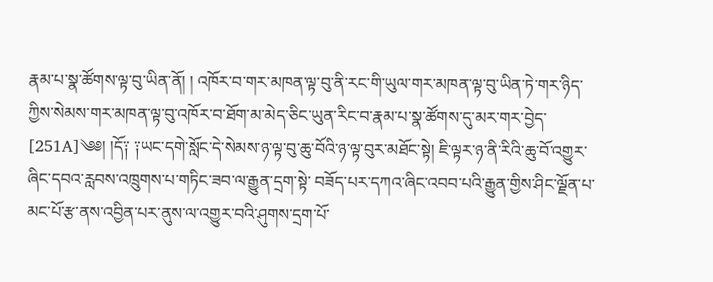རྣམ་པ་སྣ་ཚོགས་ལྟ་བུ་ཡིན་ནོ། ། འཁོར་བ་གར་མཁན་ལྟ་བུ་ནི་རང་གི་ཡུལ་གར་མཁན་ལྟ་བུ་ཡིན་ཏེ་གར་ཉིད་ཀྱིས་སེམས་གར་མཁན་ལྟ་བུ་འཁོར་བ་ཐོག་མ་མེད་ཅིང་ཡུན་རིང་བ་རྣམ་པ་སྣ་ཚོགས་དུ་མར་གར་བྱེད་ [251A]༄༅། །དོ༑ ༑ཡང་དགེ་སློང་དེ་སེམས་ཉ་ལྟ་བུ་ཆུ་བོའི་ཉ་ལྟ་བུར་མཐོང་སྟེ། ཇི་ལྟར་ཉ་ནི་རིའི་ཆུ་བོ་འགྱུར་ཞིང་དབའ་རླབས་འཁྲུགས་པ་གཏིང་ཟབ་ལ་རྒྱུན་དྲག་སྟེ་ བཟོད་པར་དཀའ་ཞིང་འབབ་པའི་རྒྱུན་གྱིས་ཤིང་ལྗོན་པ་མང་པོ་རྩ་ནས་འབྱིན་པར་ནུས་ལ་འགྱུར་བའི་ཤུགས་དྲག་པོ་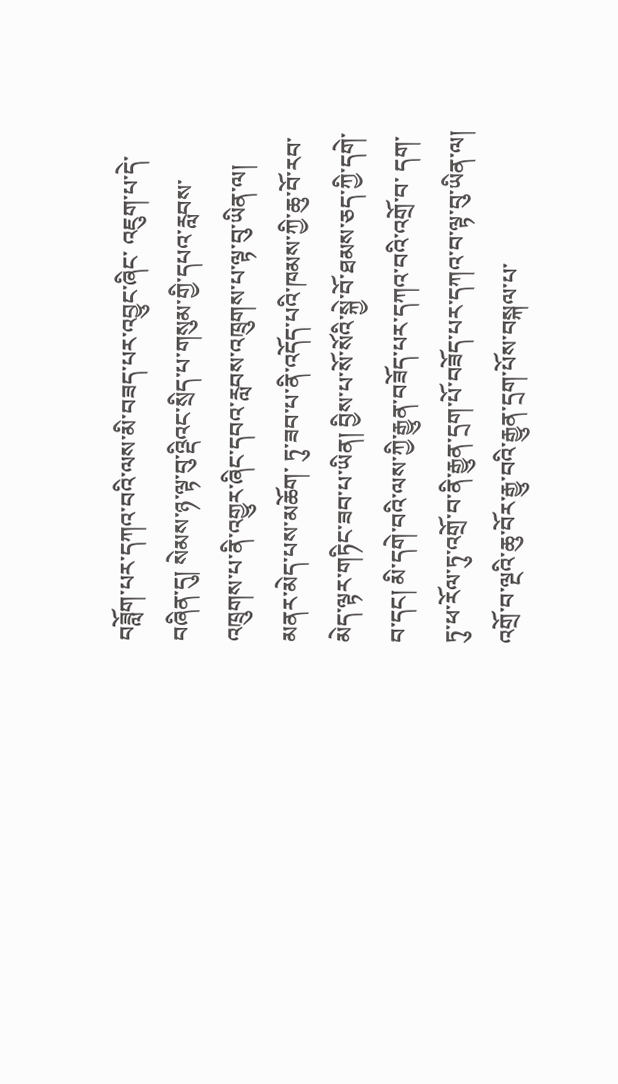བཟློག་པར་དཀའ་བའི་ལས་མི་བཟད་པར་འབྱུང་ཞིང་ འཇུག་པ་དེ་བཞིན་དུ། སེམས་ཉ་ལྟ་བུ་འྡིའང་སྲིད་པ་གསུམ་གྱི་དཔའ་རླབས་འཁྲུགས་པ་ནི་འགྱུར་ཞིང་དབའ་རླབས་འཁྲུགས་པ་ལྟ་བུ་ཡིན་ལ། མནར་མེད་པས་མཆོག་ ཏུ་ཟབ་པ་ནི་འདོད་པའི་ཁམས་ཀྱི་ཆུ་བོ་རབ་མེད་ལྟར་གཏིང་ཟབ་པ་ཡིན། བྱིས་པ་སོ་སོའི་སྐྱེ་བོ་ཐམས་ཅད་ཀྱི་དགེ་བ་དང། མི་དགེ་བའི་ལས་ཀྱི་རྒྱུན་བཟོད་པར་དཀའ་བའི་འགྲོ་བ་ དག་ཏུ་ཕ་རོལ་ཏུ་འགྲོ་བ་ནི་རྒྱུན་དྲག་པོ་བཟོད་པར་དཀའ་བ་ལྟ་བུ་ཡིན་ལ། འགྲོ་བ་ལྔའི་ཆུ་བོར་རྒྱུ་བའི་རྒྱུན་དྲག་པོས་བསྐལ་པ་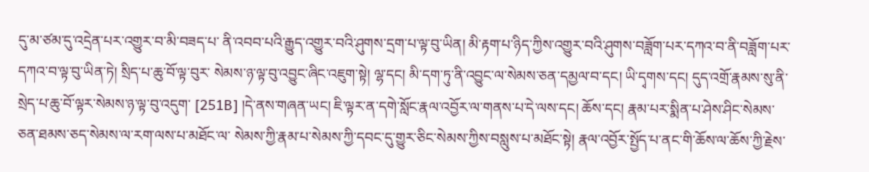དུ་མ་ཙམ་དུ་འདྲེན་པར་འགྱུར་བ་མི་བཟད་པ་ ནི་འབབ་པའི་རྒྱུད་འགྱུར་བའི་ཤུགས་དྲག་པ་ལྟ་བུ་ཡིན། མི་རྟག་པ་ཉིད་ཀྱིས་འགྱུར་བའི་ཤུགས་བཟློག་པར་དཀའ་བ་ནི་བཟློག་པར་དཀའ་བ་ལྟ་བུ་ཡིན་ཏེ། སྲིད་པ་ཆུ་བོ་ལྟ་བུར་ སེམས་ཉ་ལྟ་བུ་འབྱུང་ཞིང་འཇུག་སྟེ། ལྷ་དང། མི་དག་ཏུ་ནི་འབྱུང་ལ་སེམས་ཅན་དམྱལ་བ་དང། ཡི་དྭགས་དང། དུད་འགྲོ་རྣམས་སུ་ནི་སྲེད་པ་ཆུ་བོ་ལྟར་སེམས་ཉ་ལྟ་བུ་འདུག་ [251B] །དེ་ནས་གཞན་ཡང། ཇི་ལྟར་ན་དགེ་སློང་རྣལ་འབྱོར་ལ་གནས་པ་དེ་ལས་དང། ཆོས་དང། རྣམ་པར་སྨིན་པ་ཤེས་ཤིང་སེམས་ཅན་ཐམས་ཅད་སེམས་ལ་རག་ལས་པ་མཐོང་ལ་ སེམས་ཀྱི་རྣམ་པ་སེམས་ཀྱི་དབང་དུ་གྱུར་ཅིང་སེམས་ཀྱིས་བསླུས་པ་མཐོང་སྟེ། རྣལ་འབྱོར་སྤྱོད་པ་ནང་གི་ཆོས་ལ་ཆོས་ཀྱི་རྗེས་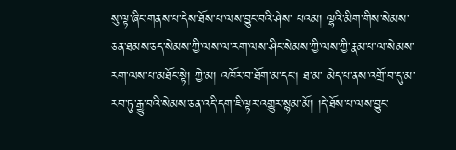སུ་ལྟ་ཞིང་གནས་པ་དེས་ཐོས་པ་ལས་བྱུང་བའི་ཤེས་ པའམ། ལྷའི་མིག་གིས་སེམས་ཅན་ཐམས་ཅད་སེམས་ཀྱི་ལས་ལ་རག་ལས་ཤིང་སེམས་ཀྱི་ལས་ཀྱི་རྣམ་པ་ལ་སེམས་རག་ལས་པ་མཐོང་སྟེ། ཀྱེ་མ། འཁོར་བ་ཐོག་མ་དང། ཐ་མ་ མེད་པ་ནས་འགྲོ་བ་དུ་མ་རབ་ཏུ་རྒྱུ་བའི་སེམས་ཅན་འདི་དག་ཇི་ལྟར་འགྱུར་སྙམ་མོ། །དེ་ཐོས་པ་ལས་བྱུང་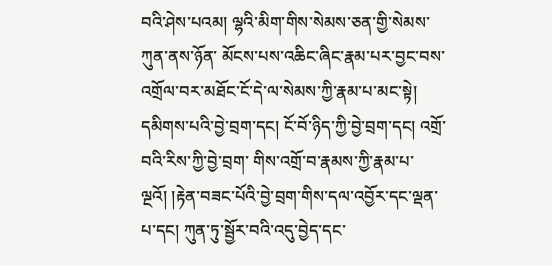བའི་ཤེས་པའམ། ལྷའི་མིག་གིས་སེམས་ཅན་གྱི་སེམས་ཀུན་ནས་ཉོན་ མོངས་པས་འཆིང་ཞིང་རྣམ་པར་བྱང་བས་འགྲོལ་བར་མཐོང་ངོ་དེ་ལ་སེམས་ཀྱི་རྣམ་པ་མང་སྟེ། དམིགས་པའི་བྱེ་བྲག་དང། ངོ་བོ་ཉིད་ཀྱི་བྱེ་བྲག་དང། འགྲོ་བའི་རིས་ཀྱི་བྱེ་བྲག་ གིས་འགྲོ་བ་རྣམས་ཀྱི་རྣམ་པ་ལྔའོ། །རྟེན་བཟང་པོའི་བྱེ་བྲག་གིས་དལ་འབྱོར་དང་ལྡན་པ་དང། ཀུན་ཏུ་སྦྱོར་བའི་འདུ་བྱེད་དང་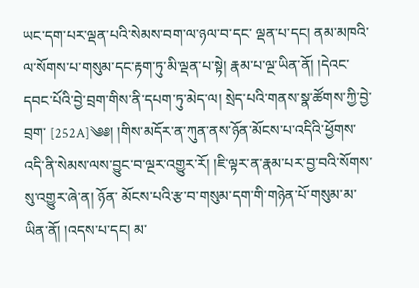ཡང་དག་པར་ལྡན་པའི་སེམས་བག་ལ་ཉལ་བ་དང་ ལྡན་པ་དང། ནམ་མཁའི་ལ་སོགས་པ་གསུམ་དང་རྟག་ཏུ་མི་ལྡན་པ་སྟེ། རྣམ་པ་ལྔ་ཡིན་ནོ། །དེའང་དབང་པོའི་བྱེ་བྲག་གིས་ནི་དཔག་ཏུ་མེད་ལ། སྲེད་པའི་གནས་སྣ་ཚོགས་ཀྱི་བྱེ་བྲག་ [252A]༄༅། །གིས་མདོར་ན་ཀུན་ནས་ཉོན་མོངས་པ་འདིའི་ཕྱོགས་འདི་ནི་སེམས་ལས་བྱུང་བ་ལྔར་འགྱུར་རོ། །ཇི་ལྟར་ན་རྣམ་པར་བྱ་བའི་སོགས་སུ་འགྱུར་ཞེ་ན། ཉོན་ མོངས་པའི་རྩ་བ་གསུམ་དག་གི་གཉེན་པོ་གསུམ་མ་ཡིན་ནོ། །འདས་པ་དང། མ་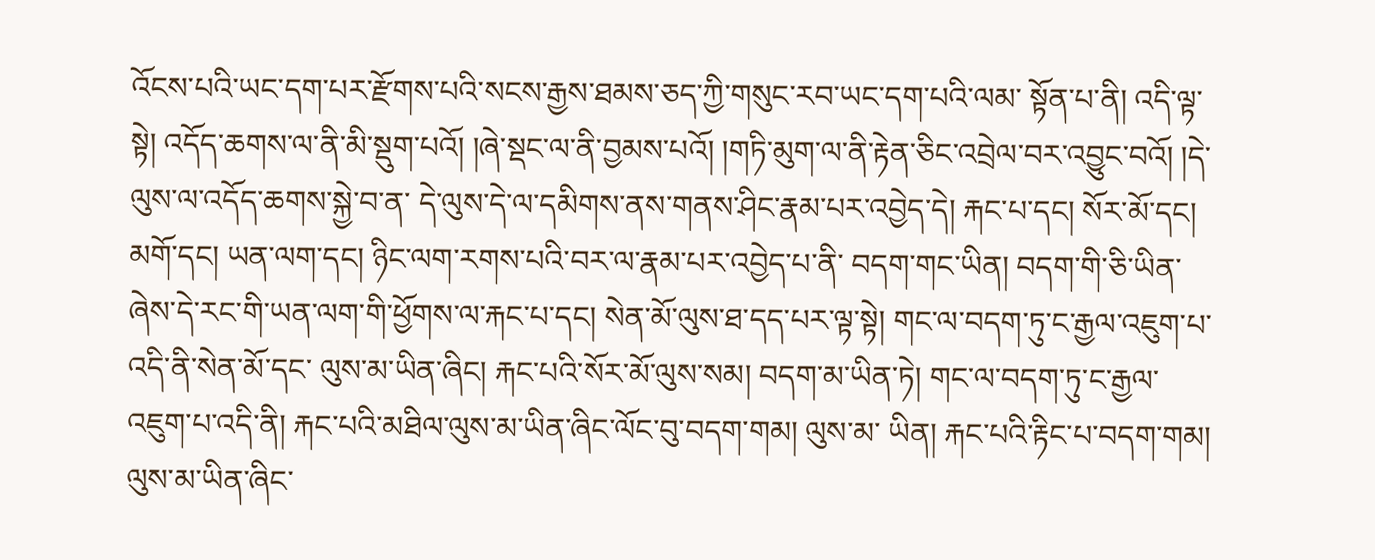འོངས་པའི་ཡང་དག་པར་རྫོགས་པའི་སངས་རྒྱས་ཐམས་ཅད་ཀྱི་གསུང་རབ་ཡང་དག་པའི་ལམ་ སྟོན་པ་ནི། འདི་ལྟ་སྟེ། འདོད་ཆགས་ལ་ནི་མི་སྡུག་པའོ། །ཞེ་སྡང་ལ་ནི་བྱམས་པའོ། །གཏི་མུག་ལ་ནི་རྟེན་ཅིང་འབྲེལ་བར་འབྱུང་བའོ། །དེ་ལུས་ལ་འདོད་ཆགས་སྐྱེ་བ་ན་ དེ་ལུས་དེ་ལ་དམིགས་ནས་གནས་ཤིང་རྣམ་པར་འབྱེད་དེ། རྐང་པ་དང། སོར་མོ་དང། མགོ་དང། ཡན་ལག་དང། ཉིང་ལག་རགས་པའི་བར་ལ་རྣམ་པར་འབྱེད་པ་ནི་ བདག་གང་ཡིན། བདག་གི་ཅི་ཡིན་ཞེས་དེ་རང་གི་ཡན་ལག་གི་ཕྱོགས་ལ་རྐང་པ་དང། སེན་མོ་ལུས་ཐ་དད་པར་ལྟ་སྟེ། གང་ལ་བདག་ཏུ་ང་རྒྱལ་འཇུག་པ་འདི་ནི་སེན་མོ་དང་ ལུས་མ་ཡིན་ཞིང། རྐང་པའི་སོར་མོ་ལུས་སམ། བདག་མ་ཡིན་ཏེ། གང་ལ་བདག་ཏུ་ང་རྒྱལ་འཇུག་པ་འདི་ནི། རྐང་པའི་མཐིལ་ལུས་མ་ཡིན་ཞིང་ལོང་བུ་བདག་གམ། ལུས་མ་ ཡིན། རྐང་པའི་རྟིང་པ་བདག་གམ། ལུས་མ་ཡིན་ཞིང་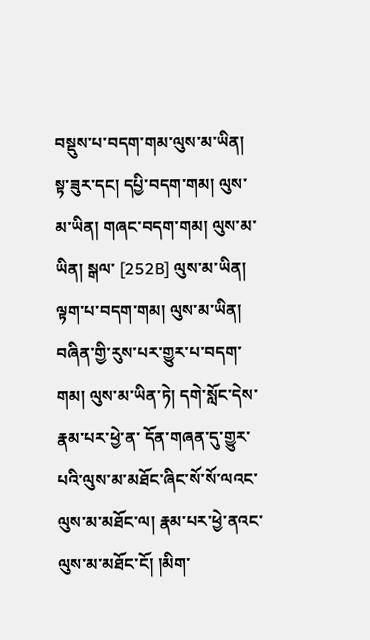བསྡུས་པ་བདག་གམ་ལུས་མ་ཡིན། སྟ་ཟུར་དང། དཔྱི་བདག་གམ། ལུས་མ་ཡིན། གཞང་བདག་གམ། ལུས་མ་ཡིན། སྒལ་ [252B] ལུས་མ་ཡིན། ལྟག་པ་བདག་གམ། ལུས་མ་ཡིན། བཞིན་གྱི་རུས་པར་གྱུར་པ་བདག་གམ། ལུས་མ་ཡིན་ཏེ། དགེ་སློང་དེས་རྣམ་པར་ཕྱེ་ན་ དོན་གཞན་དུ་གྱུར་པའི་ལུས་མ་མཐོང་ཞིང་སོ་སོ་ལའང་ལུས་མ་མཐོང་ལ། རྣམ་པར་ཕྱེ་ནའང་ལུས་མ་མཐོང་ངོ། །མིག་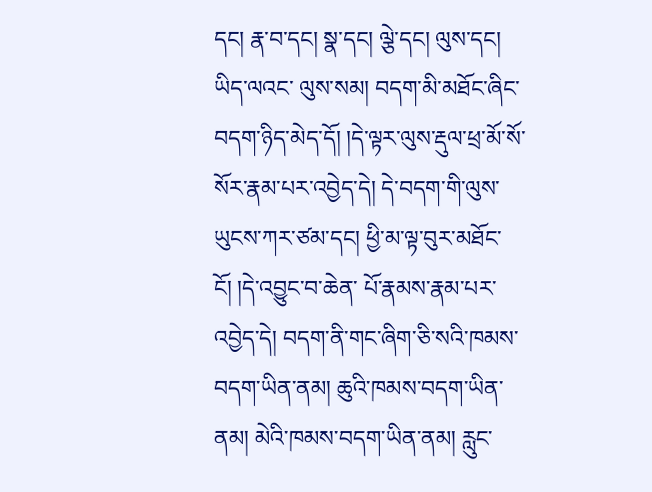དང། རྣ་བ་དང། སྣ་དང། ལྕེ་དང། ལུས་དང། ཡིད་ལའང་ ལུས་སམ། བདག་མི་མཐོང་ཞིང་བདག་ཉིད་མེད་དོ། །དེ་ལྟར་ལུས་རྡུལ་ཕྲ་མོ་སོ་སོར་རྣམ་པར་འབྱེད་དེ། དེ་བདག་གི་ལུས་ཡུངས་ཀར་ཙམ་དང། ཕྱི་མ་ལྟ་བུར་མཐོང་ངོ། །དེ་འབྱུང་བ་ཆེན་ པོ་རྣམས་རྣམ་པར་འབྱེད་དེ། བདག་ནི་གང་ཞིག་ཅི་སའི་ཁམས་བདག་ཡིན་ནམ། ཆུའི་ཁམས་བདག་ཡིན་ནམ། མེའི་ཁམས་བདག་ཡིན་ནམ། རླུང་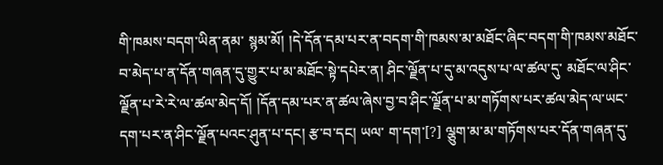གི་ཁམས་བདག་ཡིན་ནམ་ སྙམ་མོ། །དེ་དོན་དམ་པར་ན་བདག་གི་ཁམས་མ་མཐོང་ཞིང་བདག་གི་ཁམས་མཐོང་བ་མེད་པ་ན་དོན་གཞན་དུ་གྱུར་པ་མ་མཐོང་སྟེ་དཔེར་ན། ཤིང་ལྗོན་པ་དུ་མ་འདུས་པ་ལ་ཚལ་དུ་ མཐོང་ལ་ཤིང་ལྗོན་པ་རེ་རེ་ལ་ཚལ་མེད་དོ། །དོན་དམ་པར་ན་ཚལ་ཞེས་བྱ་བ་ཤིང་ལྗོན་པ་མ་གཏོགས་པར་ཚལ་མེད་ལ་ཡང་དག་པར་ན་ཤིང་ལྗོན་པའང་ཤུན་པ་དང། རྩ་བ་དང། ཡལ་ ག་དག་[?] ལྕུག་མ་མ་གཏོགས་པར་དོན་གཞན་དུ་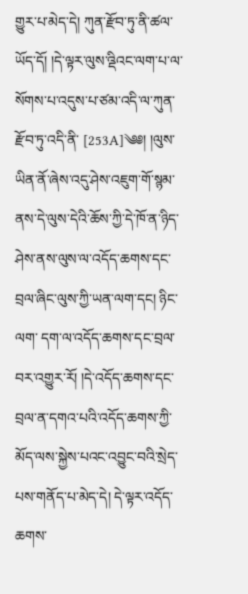གྱུར་པ་མེད་དེ། ཀུན་རྫོབ་ཏུ་ནི་ཚལ་ཡོད་དོ། །དེ་ལྟར་ལུས་འྡིའང་ལག་པ་ལ་སོགས་པ་འདུས་པ་ཙམ་འདི་ལ་ཀུན་རྫོབ་ཏུ་འདི་ནི་ [253A]༄༅། །ལུས་ཡིན་ནོ་ཞེས་འདུ་ཤེས་འཇུག་གོ་སྙམ་ནས་དེ་ལུས་དེའི་ཆོས་ཀྱི་དེ་ཁོ་ན་ཉིད་ཤེས་ནས་ལུས་ལ་འདོད་ཆགས་དང་བྲལ་ཞིང་ལུས་ཀྱི་ཡན་ལག་དང། ཉིང་ལག་ དག་ལ་འདོད་ཆགས་དང་བྲལ་བར་འགྱུར་རོ། །དེ་འདོད་ཆགས་དང་བྲལ་ན་དགའ་པའི་འདོད་ཆགས་ཀྱི་མོད་ལས་སྐྱེས་པའང་འབྱུང་བའི་སྲེད་པས་གནོད་པ་མེད་དེ། དེ་ལྟར་འདོད་ ཆགས་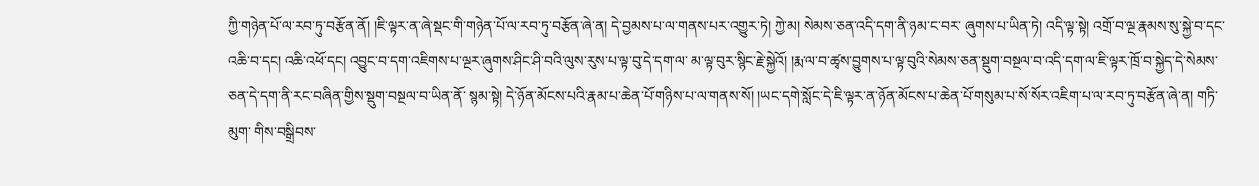ཀྱི་གཉེན་པོ་ལ་རབ་ཏུ་བརྩོན་ནོ། །ཇི་ལྟར་ན་ཞེ་སྡང་གི་གཉེན་པོ་ལ་རབ་ཏུ་བརྩོན་ཞེ་ན། དེ་བྱམས་པ་ལ་གནས་པར་འགྱུར་ཏེ། ཀྱེ་མ། སེམས་ཅན་འདི་དག་ནི་ཉམ་ང་བར་ ཞུགས་པ་ཡིན་ཏེ། འདི་ལྟ་སྟེ། འགྲོ་བ་ལྔ་རྣམས་སུ་སྐྱེ་བ་དང་འཆི་བ་དང། འཆི་འཕོ་དང། འབྱུང་བ་དག་འཇིགས་པ་ལྔར་ཞུགས་ཤིང་ཤི་བའི་ལུས་རུས་པ་ལྟ་བུ་དེ་དག་ལ་ མ་ལྟ་བུར་སྙིང་རྗེ་སྐྱེའོ། །རྨ་ལ་བ་ཚྭས་བྱུགས་པ་ལྟ་བུའི་སེམས་ཅན་སྡུག་བསྔལ་བ་འདི་དག་ལ་ཇི་ལྟར་ཁྲོ་བ་སྐྱེད་དེ་སེམས་ཅན་དེ་དག་ནི་རང་བཞིན་གྱིས་སྡུག་བསྔལ་བ་ཡིན་ནོ་ སྙམ་སྟེ། དེ་ཉོན་མོངས་པའི་རྣམ་པ་ཆེན་པོ་གཉིས་པ་ལ་གནས་སོ། །ཡང་དགེ་སློང་དེ་ཇི་ལྟར་ན་ཉོན་མོངས་པ་ཆེན་པོ་གསུམ་པ་སོ་སོར་འཇིག་པ་ལ་རབ་ཏུ་བརྩོན་ཞེ་ན། གཏི་མུག་ གིས་བསྒྲིབས་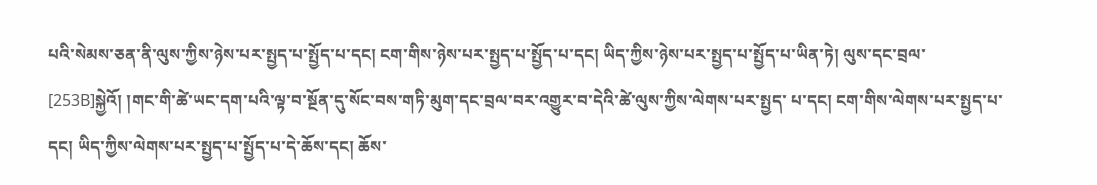པའི་སེམས་ཅན་ནི་ལུས་ཀྱིས་ཉེས་པར་སྤྱད་པ་སྤྱོད་པ་དང། ངག་གིས་ཉེས་པར་སྤྱད་པ་སྤྱོད་པ་དང། ཡིད་ཀྱིས་ཉེས་པར་སྤྱད་པ་སྤྱོད་པ་ཡིན་ཏེ། ལུས་དང་བྲལ་ [253B]སྐྱེའོ། །གང་གི་ཚེ་ཡང་དག་པའི་ལྟ་བ་སྔོན་དུ་སོང་བས་གཏི་མུག་དང་བྲལ་བར་འགྱུར་བ་དེའི་ཚེ་ལུས་ཀྱིས་ལེགས་པར་སྤྱད་ པ་དང། ངག་གིས་ལེགས་པར་སྤྱད་པ་དང། ཡིད་ཀྱིས་ལེགས་པར་སྤྱད་པ་སྤྱོད་པ་དེ་ཆོས་དང། ཆོས་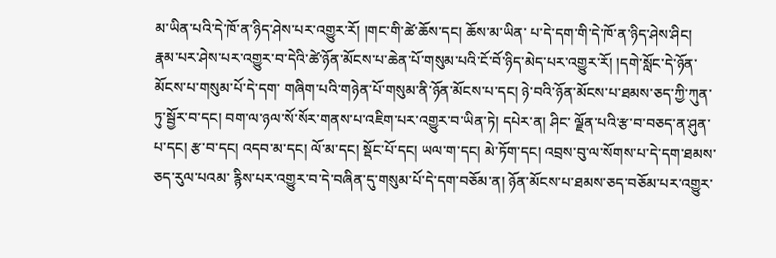མ་ཡིན་པའི་དེ་ཁོ་ན་ཉིད་ཤེས་པར་འགྱུར་རོ། །གང་གི་ཚེ་ཆོས་དང། ཆོས་མ་ཡིན་ པ་དེ་དག་གི་དེ་ཁོ་ན་ཉིད་ཤེས་ཤིང། རྣམ་པར་ཤེས་པར་འགྱུར་བ་དེའི་ཚེ་ཉོན་མོངས་པ་ཆེན་པོ་གསུམ་པའི་ངོ་བོ་ཉིད་མེད་པར་འགྱུར་རོ། །དགེ་སློང་དེ་ཉོན་མོངས་པ་གསུམ་པོ་དེ་དག་ གཞིག་པའི་གཉེན་པོ་གསུམ་ནི་ཉོན་མོངས་པ་དང། ཉེ་བའི་ཉོན་མོངས་པ་ཐམས་ཅད་ཀྱི་ཀུན་ཏུ་སྦྱོར་བ་དང། བག་ལ་ཉལ་སོ་སོར་གནས་པ་འཇིག་པར་འགྱུར་བ་ཡིན་ཏེ། དཔེར་ན། ཤིང་ ལྗོན་པའི་རྩ་བ་བཅད་ན་ཤུན་པ་དང། རྩ་བ་དང། འདབ་མ་དང། ལོ་མ་དང། སྡོང་པོ་དང། ཡལ་ག་དང། མེ་ཏོག་དང། འབྲས་བུ་ལ་སོགས་པ་དེ་དག་ཐམས་ཅད་རུལ་པའམ་ རྙིས་པར་འགྱུར་བ་དེ་བཞིན་དུ་གསུམ་པོ་དེ་དག་བཅོམ་ན། ཉོན་མོངས་པ་ཐམས་ཅད་བཅོམ་པར་འགྱུར་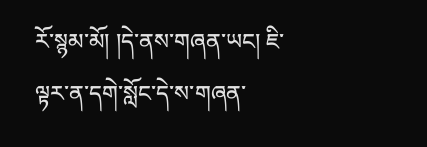རོ་སྙམ་མོ། །དེ་ནས་གཞན་ཡང། ཇི་ལྟར་ན་དགེ་སློང་དེ་ས་གཞན་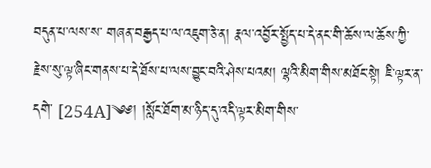བདུན་པ་ལས་ས་ གཞན་བརྒྱད་པ་ལ་འཇུག་ཅེ་ན། རྣལ་འབྱོར་སྤྱོད་པ་དེ་ནང་གི་ཆོས་ལ་ཆོས་ཀྱི་རྗེས་སུ་ལྟ་ཞིང་གནས་པ་དེ་ཐོས་པ་ལས་བྱུང་བའི་ཤེས་པའམ། ལྷའི་མིག་གིས་མཐོང་སྟེ། ཇི་ལྟར་ན་དགེ་ [254A]༄༅། །སློང་ཐོག་མ་ཉིད་དུ་འདི་ལྟར་མིག་གིས་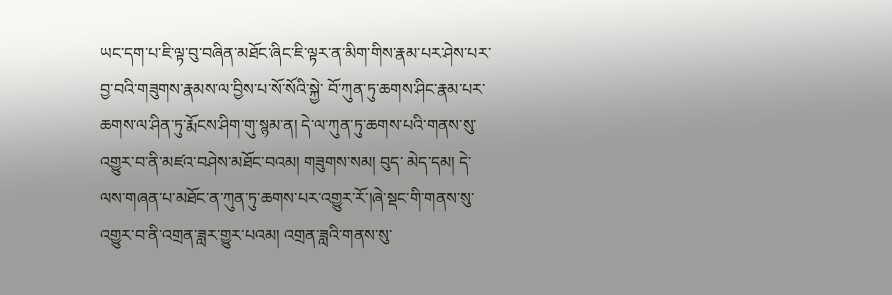ཡང་དག་པ་ཇི་ལྟ་བུ་བཞིན་མཐོང་ཞིང་ཇི་ལྟར་ན་མིག་གིས་རྣམ་པར་ཤེས་པར་བྱ་བའི་གཟུགས་རྣམས་ལ་བྱིས་པ་སོ་སོའི་སྐྱེ་ བོ་ཀུན་ཏུ་ཆགས་ཤིང་རྣམ་པར་ཆགས་ལ་ཤིན་ཏུ་རྨོངས་ཤིག་གུ་སྙམ་ན། དེ་ལ་ཀུན་ཏུ་ཆགས་པའི་གནས་སུ་འགྱུར་བ་ནི་མཛའ་བཤེས་མཐོང་བའམ། གཟུགས་སམ། བུད་ མེད་དམ། དེ་ལས་གཞན་པ་མཐོང་ན་ཀུན་ཏུ་ཆགས་པར་འགྱུར་རོ་།ཞེ་སྡང་གི་གནས་སུ་འགྱུར་བ་ནི་འགྲན་ཟླར་གྱུར་པའམ། འགྲན་ཟླའི་གནས་སུ་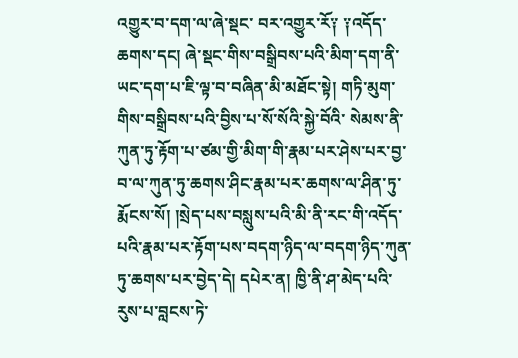འགྱུར་བ་དག་ལ་ཞེ་སྡང་ བར་འགྱུར་རོ༑ ༑འདོད་ཆགས་དང། ཞེ་སྡང་གིས་བསྒྲིབས་པའི་མིག་དག་ནི་ཡང་དག་པ་ཇི་ལྟ་བ་བཞིན་མི་མཐོང་སྟེ། གཏི་མུག་གིས་བསྒྲིབས་པའི་བྱིས་པ་སོ་སོའི་སྐྱེ་བོའི་ སེམས་ནི་ཀུན་ཏུ་རྟོག་པ་ཙམ་གྱི་མིག་གི་རྣམ་པར་ཤེས་པར་བྱ་བ་ལ་ཀུན་ཏུ་ཆགས་ཤིང་རྣམ་པར་ཆགས་ལ་ཤིན་ཏུ་རྨོངས་སོ། །སྲེད་པས་བསླུས་པའི་མི་ནི་རང་གི་འདོད་ པའི་རྣམ་པར་རྟོག་པས་བདག་ཉིད་ལ་བདག་ཉིད་ཀུན་ཏུ་ཆགས་པར་བྱེད་དེ། དཔེར་ན། ཁྱི་ནི་ཤ་མེད་པའི་རུས་པ་བླངས་ཏེ་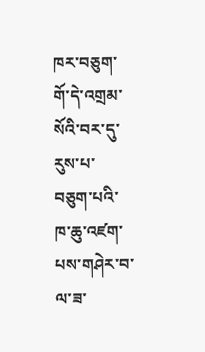ཁར་བཅུག་གོ་དེ་འགྲམ་སོའི་བར་དུ་རུས་པ་ བཅུག་པའི་ཁ་ཆུ་འཛག་པས་གཤེར་བ་ལ་ཟ་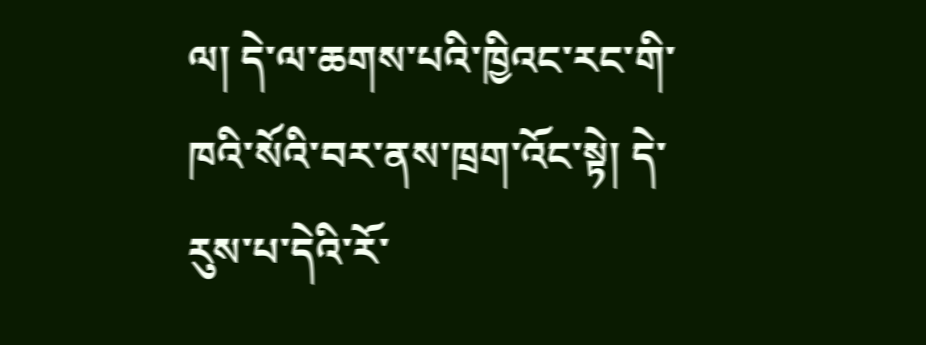ལ། དེ་ལ་ཆགས་པའི་ཁྱིའང་རང་གི་ཁའི་སོའི་བར་ནས་ཁྲག་འོང་སྟེ། དེ་རུས་པ་དེའི་རོ་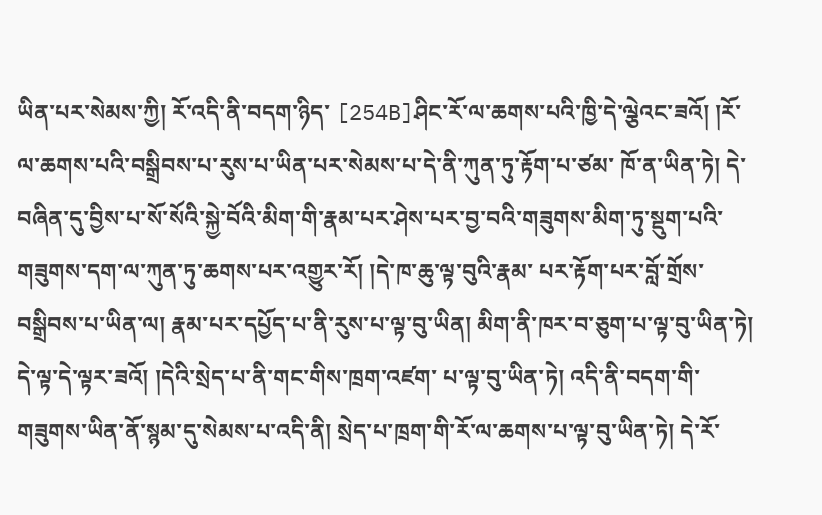ཡིན་པར་སེམས་ཀྱི། རོ་འདི་ནི་བདག་ཉིད་ [254B]ཤིང་རོ་ལ་ཆགས་པའི་ཁྱི་དེ་ལྕེའང་ཟའོ། །རོ་ལ་ཆགས་པའི་བསྒྲིབས་པ་རུས་པ་ཡིན་པར་སེམས་པ་དེ་ནི་ཀུན་ཏུ་རྟོག་པ་ཙམ་ ཁོ་ན་ཡིན་ཏེ། དེ་བཞིན་དུ་བྱིས་པ་སོ་སོའི་སྐྱེ་བོའི་མིག་གི་རྣམ་པར་ཤེས་པར་བྱ་བའི་གཟུགས་མིག་ཏུ་སྡུག་པའི་གཟུགས་དག་ལ་ཀུན་ཏུ་ཆགས་པར་འགྱུར་རོ། །དེ་ཁ་ཆུ་ལྟ་བུའི་རྣམ་ པར་རྟོག་པར་བློ་གྲོས་བསྒྲིབས་པ་ཡིན་ལ། རྣམ་པར་དཔྱོད་པ་ནི་རུས་པ་ལྟ་བུ་ཡིན། མིག་ནི་ཁར་བ་ཅུག་པ་ལྟ་བུ་ཡིན་ཏེ། དེ་ལྟ་དེ་ལྟར་ཟའོ། །དེའི་སྲེད་པ་ནི་གང་གིས་ཁྲག་འཛག་ པ་ལྟ་བུ་ཡིན་ཏེ། འདི་ནི་བདག་གི་གཟུགས་ཡིན་ནོ་སྙམ་དུ་སེམས་པ་འདི་ནི། སྲེད་པ་ཁྲག་གི་རོ་ལ་ཆགས་པ་ལྟ་བུ་ཡིན་ཏེ། དེ་རོ་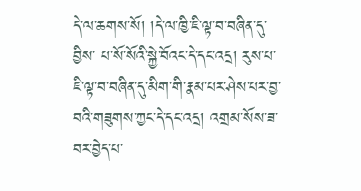དེ་ལ་ཆགས་སོ། །དེ་ལ་ཁྱི་ཇི་ལྟ་བ་བཞིན་དུ་བྱིས་ པ་སོ་སོའི་སྐྱེ་བོའང་དེ་དང་འདྲ། རུས་པ་ཇི་ལྟ་བ་བཞིན་དུ་མིག་གི་རྣམ་པར་ཤེས་པར་བྱ་བའི་གཟུགས་ཀྱང་དེ་དང་འདྲ། འགྲམ་སོས་ཟ་བར་བྱེད་པ་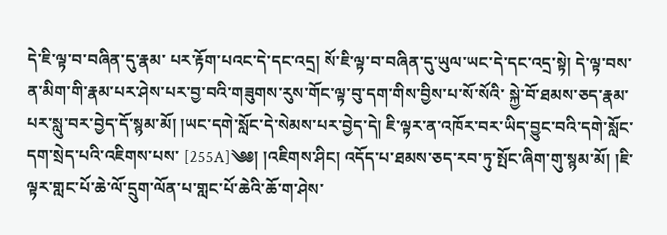དེ་ཇི་ལྟ་བ་བཞིན་དུ་རྣམ་ པར་རྟོག་པའང་དེ་དང་འདྲ། སོ་ཇི་ལྟ་བ་བཞིན་དུ་ཡུལ་ཡང་དེ་དང་འདྲ་སྟེ། དེ་ལྟ་བས་ན་མིག་གི་རྣམ་པར་ཤེས་པར་བྱ་བའི་གཟུགས་རུས་གོང་ལྟ་བུ་དག་གིས་བྱིས་པ་སོ་སོའི་ སྐྱེ་བོ་ཐམས་ཅད་རྣམ་པར་སླུ་བར་བྱེད་དོ་སྙམ་མོ། །ཡང་དགེ་སློང་དེ་སེམས་པར་བྱེད་དེ། ཇི་ལྟར་ན་འཁོར་བར་ཡིད་བྱུང་བའི་དགེ་སློང་དག་སྲེད་པའི་འཇིགས་པས་ [255A]༄༅། །འཇིགས་ཤིང། འདོད་པ་ཐམས་ཅད་རབ་ཏུ་སྤོང་ཞིག་གུ་སྙམ་མོ། །ཇི་ལྟར་གླང་པོ་ཆེ་ལོ་དྲུག་ལོན་པ་གླང་པོ་ཆེའི་ཆོ་ག་ཤེས་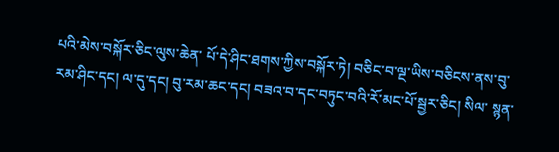པའི་མེས་བསྐོར་ཅིང་ལུས་ཆེན་ པོ་དེ་ཤིང་ཐགས་ཀྱིས་བསྐོར་ཏེ། བཅིང་བ་ལྔ་ཡིས་བཅིངས་ནས་བུ་རམ་ཤིང་དང། ལ་དུ་དང། བུ་རམ་ཆང་དང། བཟའ་བ་དང་བཏུང་བའི་རོ་མང་པོ་སྦྱར་ཅིང། སིལ་ སྙན་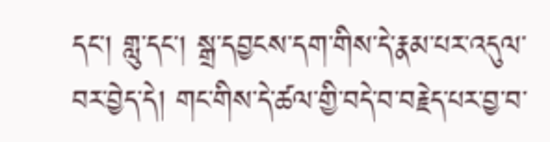དང། གླུ་དང། སྒྲ་དབྱངས་དག་གིས་དེ་རྣམ་པར་འདུལ་བར་བྱེད་དེ། གང་གིས་དེ་ཚལ་གྱི་བདེ་བ་བརྗེད་པར་བྱ་བ་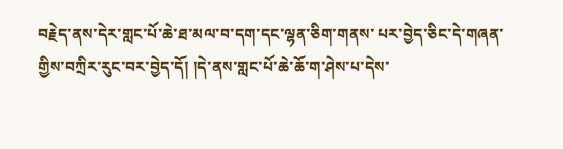བརྗེད་ནས་དེར་གླང་པོ་ཆེ་ཐ་མལ་བ་དག་དང་ལྷན་ཅིག་གནས་ པར་བྱེད་ཅིང་དེ་གཞན་གྱིས་བཀྲིར་རུང་བར་བྱེད་དོ། །དེ་ནས་གླང་པོ་ཆེ་ཆོ་ག་ཤེས་པ་དེས་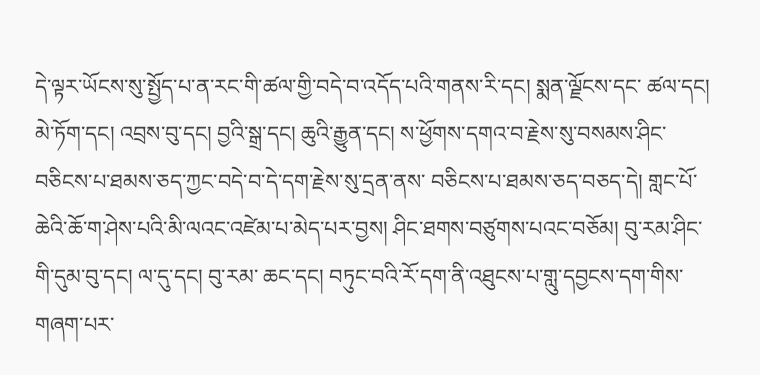དེ་ལྟར་ཡོངས་སུ་སྤྱོད་པ་ན་རང་གི་ཚལ་གྱི་བདེ་བ་འདོད་པའི་གནས་རི་དང། སྨན་ལྗོངས་དང་ ཚལ་དང། མེ་ཏོག་དང། འབྲས་བུ་དང། བྱའི་སྒྲ་དང། ཆུའི་རྒྱུན་དང། ས་ཕྱོགས་དགའ་བ་རྗེས་སུ་བསམས་ཤིང་བཅིངས་པ་ཐམས་ཅད་ཀྱང་བདེ་བ་དེ་དག་རྗེས་སུ་དྲན་ནས་ བཅིངས་པ་ཐམས་ཅད་བཅད་དེ། གླང་པོ་ཆེའི་ཆོ་ག་ཤེས་པའི་མི་ལའང་འཛེམ་པ་མེད་པར་བྱས། ཤིང་ཐགས་བཙུགས་པའང་བཅོམ། བུ་རམ་ཤིང་གི་དུམ་བུ་དང། ལ་དུ་དང། བུ་རམ་ ཆང་དང། བཏུང་བའི་རོ་དག་ནི་འཐུངས་པ་གླུ་དབྱངས་དག་གིས་གཞག་པར་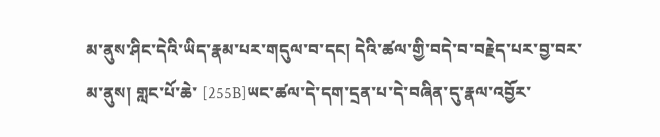མ་ནུས་ཤིང་དེའི་ཡིད་རྣམ་པར་གདུལ་བ་དང། དེའི་ཚལ་གྱི་བདེ་བ་བརྗེད་པར་བྱ་བར་མ་ནུས། གླང་པོ་ཆེ་ [255B]ཡང་ཚལ་དེ་དག་དྲན་པ་དེ་བཞིན་དུ་རྣལ་འབྱོར་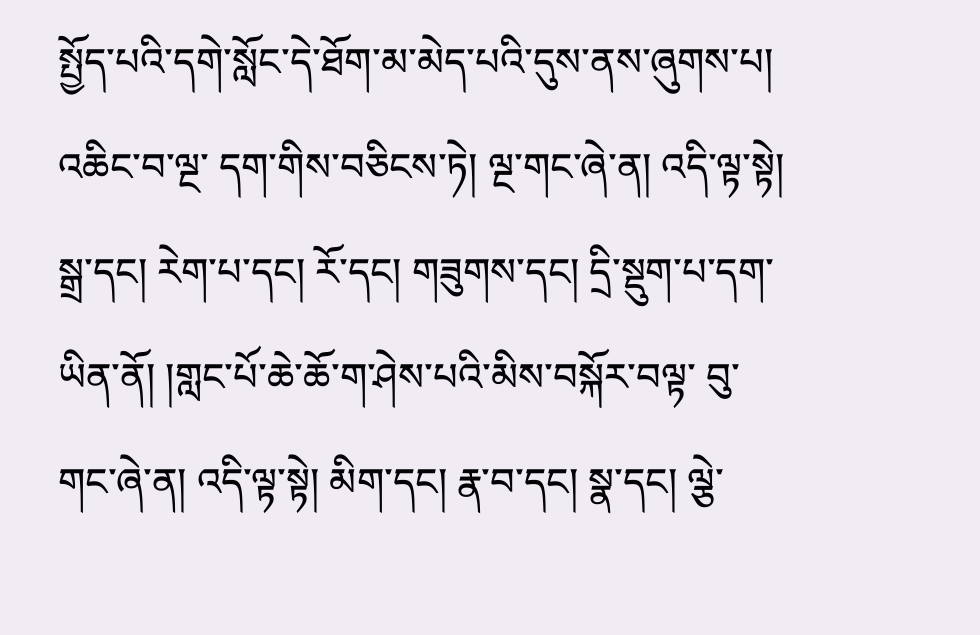སྤྱོད་པའི་དགེ་སློང་དེ་ཐོག་མ་མེད་པའི་དུས་ནས་ཞུགས་པ། འཆིང་བ་ལྔ་ དག་གིས་བཅིངས་ཏེ། ལྔ་གང་ཞེ་ན། འདི་ལྟ་སྟེ། སྒྲ་དང། རེག་པ་དང། རོ་དང། གཟུགས་དང། དྲི་སྡུག་པ་དག་ཡིན་ནོ། །གླང་པོ་ཆེ་ཆོ་ག་ཤེས་པའི་མིས་བསྐོར་བལྟ་ བུ་གང་ཞེ་ན། འདི་ལྟ་སྟེ། མིག་དང། རྣ་བ་དང། སྣ་དང། ལྕེ་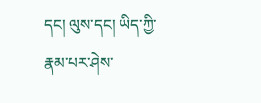དང། ལུས་དང། ཡིད་ཀྱི་རྣམ་པར་ཤེས་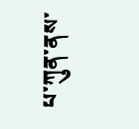པ་ཀུན་ནས་